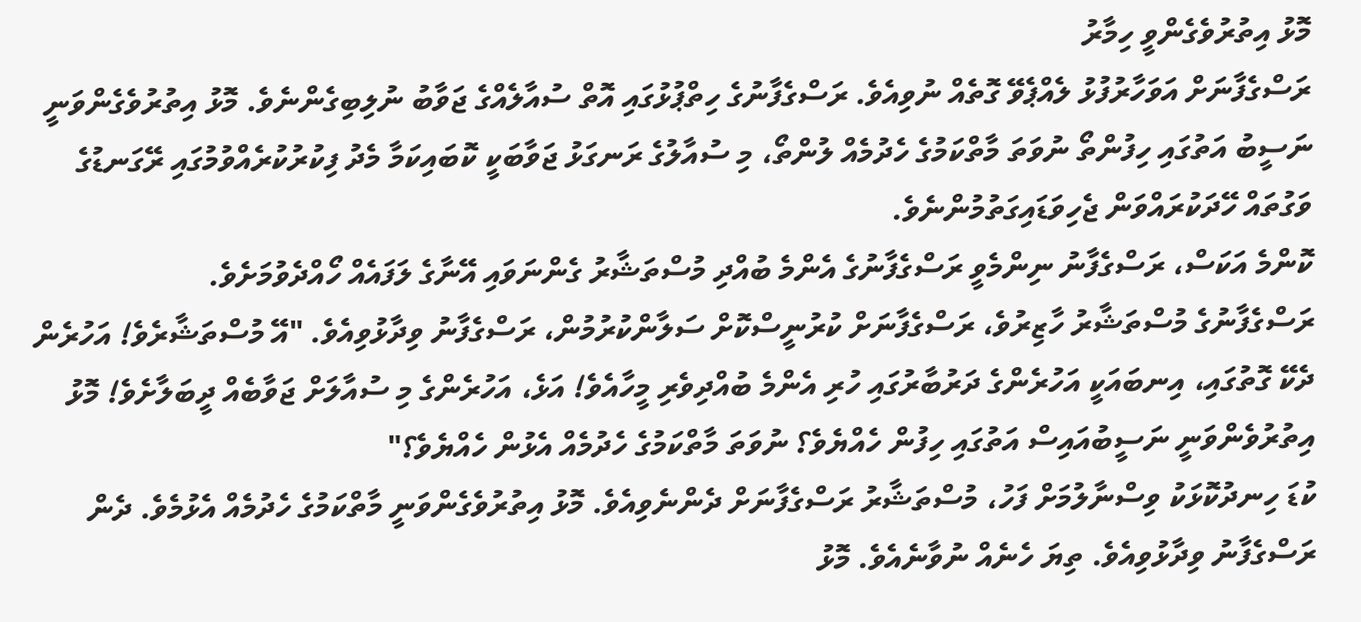މޮޅު އިތުރުވެގެންވީ ހިމާރު
ރަސްގެފާނަށް އަވަހާރުފުޅު ލެއްޕެވޭ ގޮތެއް ނުވިއެވެ. ރަސްގެފާނުގެ ހިތްޕުޅުގައި އޮތް ސުއާލެއްގެ ޖަވާބު ނުލިބިގެންނެވެ. މޮޅު އިތުރުވެގެންވަނީ ނަސީބު އަތުގައި ހިފުންތޯ ނުވަތަ މާތްކަމުގެ ހެދުމެއް ލުންތޯ، މި ސުއާލުގެ ރަނގަޅު ޖަވާބަކީ ކޮބައިކަމާ މެދު ފިކުރުކުރެއްވުމުގައި ރޭގަނޑުގެ ވަގުތައް ހޭދަކުރައްވަން ޖެހިވަޑައިގަތުމުންނެވެ.
ކޮންމެ އަކަސް، ރަސްގެފާނު ނިންމެވީ ރަސްގެފާނުގެ އެންމެ ބުއްދި މުސްތަޝާރު ގެންނަވައި އޭނާގެ ލަފައެއް ހޯއްދެވުމަށެވެ.
ރަސްގެފާނުގެ މުސްތަޝާރު ހާޒިރުވެ، ރަސްގެފާނަށް ކުރުނީސްކޮށް ސަލާންކުރުމުން، ރަސްގެފާނު ވިދާޅުވިއެވެ. "އޭ މުސްތަޝާރެވެ! އަހުރެން ދެކޭ ގޮތުގައި، އިނބައަކީ އަހުރެންގެ ދަރުބާރުގައި ހުރި އެންމެ ބުއްދިވެރި މީހާއެވެ! އަޅެ، އަހުރެންގެ މި ސުއާލަށް ޖަވާބެއް ދީބަލާށެވެ! މޮޅު އިތުރުވެންވަނީ ނަސީބުއައިސް އަތުގައި ހިފުން ހެއްޔެވެ؟ ނުވަތަ މާތްކަމުގެ ހެދުމެއް އެޅުން ހެއްޔެވެ؟"
ކުޑަ ހިނދުކޮޅަކު ވިސްނާލުމަށް ފަހު، މުސްތަޝާރު ރަސްގެފާނަށް ދެންނެވިއެވެ. މޮޅު އިތުރުވެގެންވަނީ މާތްކަމުގެ ހެދުމެއް އެޅުމެވެ. ދެން ރަސްގެފާނު ވިދާޅުވިއެވެ. ތިޔަ ހެނެއް ނުވާނެއެވެ. މޮޅު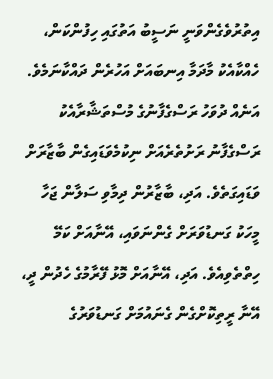އިތުރުވެގެންވަނީ ނަސީބު އަތުގައި ހިފުންކަން، ހެއްކާއެކު މާދަމާ އިނބައަށް އަހުރެން ދައްކާނަމެވެ.
އަނެއް ދުވަހު ރަސްގެފާނުގެ މުސްތަޝާރާއެކު ރަސްގެފާނު ރަށުތެރެއަށް ނިކުމެވަޑައިގެން ބާޒާރަށް ވަޑައިގަތެވެ. އަދި، ބާޒާރުން ދިމާވި ސަލާން ޖަހާ މީހަކު ގަނޑުވަރަށް ގެންނަވައި، އޭނާއަށް ކަމޭ ހިތްތެވިއެވެ. އަދި، އޭނާއަށް މޮޅު ފޭރާމުގެ ހެދުން ދީ، އޭނާ ރީތިކޮށްގެން ގެނައުމަށް ގަނޑުވަރުގެ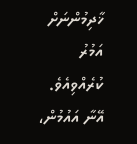ޚާދިމުންނަށް އަމުރު ކުރެއްވިއެވެ. އޭނާ އައުމުން،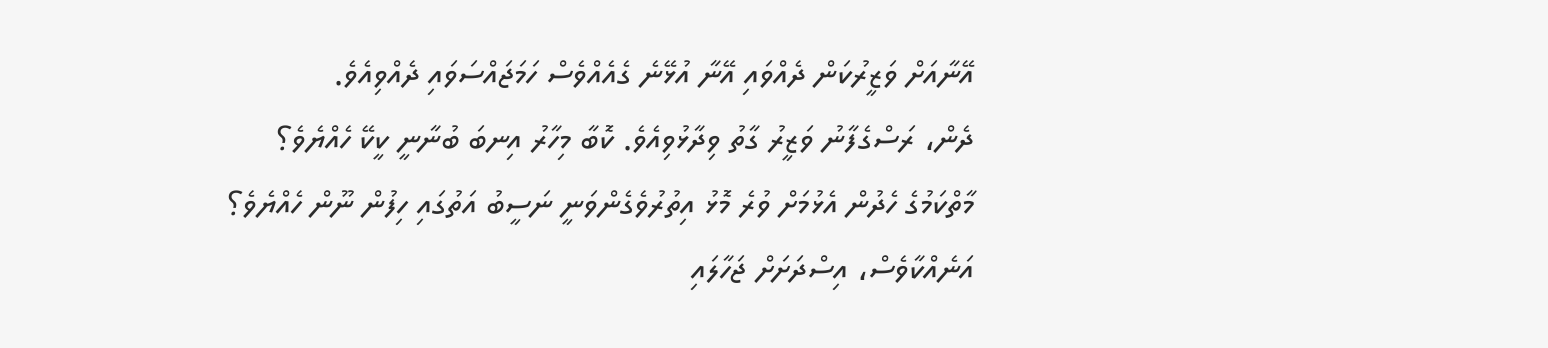އޭނާއަށް ވަޒީރުކަން ދެއްވައި އޭނާ އުޅޭނެ ގެއެއްވެސް ހަމަޖައްސަވައި ދެއްވިއެވެ.
ދެން، ރަސްގެފާނު ވަޒީރު ގާތު ވިދާޅުވިއެވެ. ކޮބާ މިހާރު އިނބަ ބުނާނީ ކީކޭ ހެއްޔެވެ؟ މާތްކަމުގެ ހެދުން އެޅުމަށް ވުރެ މޮޅު އިތުރުވެގެންވަނީ ނަސީބު އަތުގައި ހިފުން ނޫން ހެއްޔެވެ؟
އަނެއްކާވެސް، އިސްދަށަށް ޖަހާލައި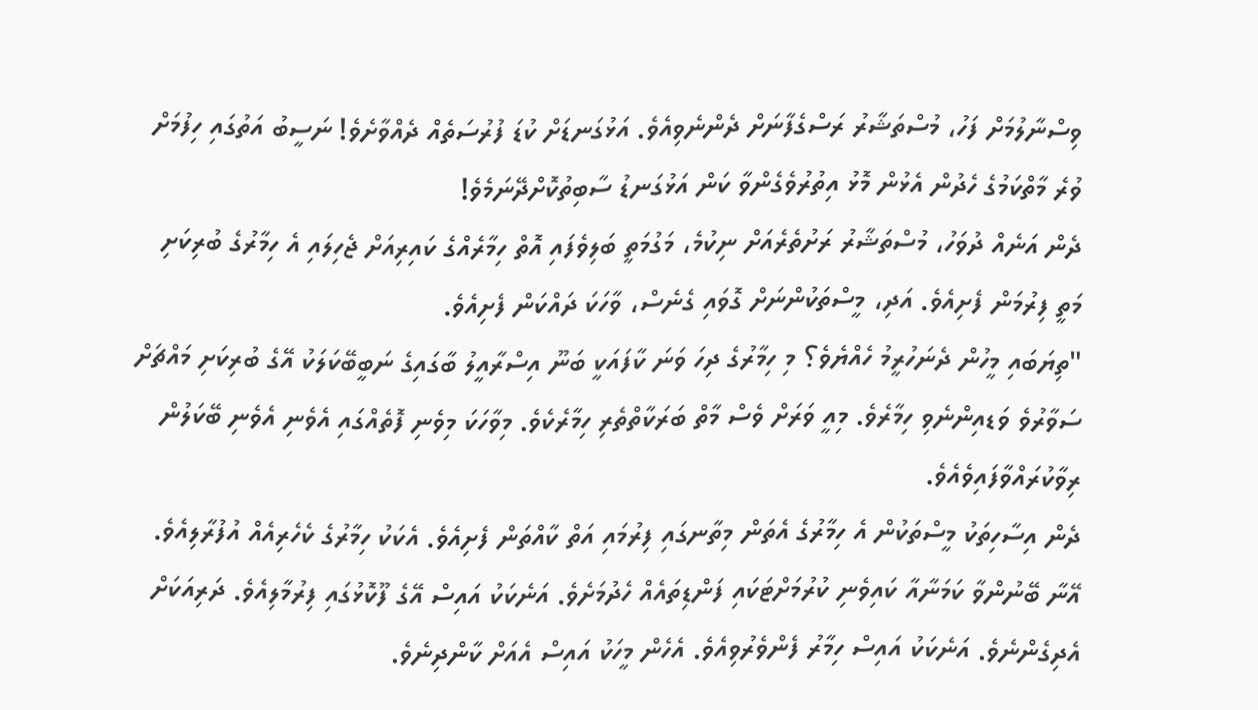ވިސްނާލުމަށް ފަހު، މުސްތަޝާރު ރަސްގެފާނަށް ދެންނެވިއެވެ. އަޅުގަނޑަށް ކުޑަ ފުރުސަތެއް ދެއްވާށެވެ! ނަސީބު އަތުގައި ހިފުމަށް ވުރެ މާތްކަމުގެ ހެދުން އެޅުން މޮޅު އިތުރުވެގެންވާ ކަން އަޅުގަނޑު ސާބިތުކޮށްދޭނަމެވެ!
ދެން އަނެއް ދުވަހު، މުސްތަޝާރު ރަށުތެރެއަށް ނިކުމެ، މަގުމަތީ ބަލިވެފައި އޮތް ހިމާރެއްގެ ކައިރިއަށް ޖެހިލައި އެ ހިމާރުގެ ބުރިކަށި މަތީ ފިރުމަން ފެށިއެވެ. އަދި، މީސްތަކުންނަށް ގޮވައި ގެނެސް، ވާހަކަ ދައްކަން ފެށިއެވެ.
"ތިޔަބައި މީހުން ދެނަހުރީމު ހެއްޔެވެ؟ މި ހިމާރުގެ ދިހަ ވަނަ ކާފައަކީ ބަނޫ އިސްރާއީލު ބާގައިގެ ނަބީބޭކަލަކު އޭގެ ބުރިކަށި މައްޗަށް ސަވާރުވެ ވަޑއިންނެވި ހިމާރެވެ. މިއީ ވަރަށް ވެސް މާތް ބަރަކާތްތެރި ހިމާރެކެވެ. މިވާހަކަ މިވެނި ފޮތެއްގައި އެވެނި އެވެނި ބޭކަލުން ރިވާކުރައްވާފައިވެއެވެ.
ދެން އިސާހިތަކު މީސްތަކުން އެ ހިމާރުގެ އެތަން މިތާނގައި ފިރުމައި އަތް ކާއްތަން ފެށިއެވެ. އެކަކު ހިމާރުގެ ކެހެރިއެއް އުފުރާލިއެވެ. އޭނާ ބޭނުންވާ ކަމަނާއާ ކައިވެނި ކުރުމަށްޓަކައި ފަންޑިތައެއް ހެދުމަށެވެ. އަނެކަކު އައިސް އޭގެ ފޫކޮޅުގައި ފިރުމާލިއެވެ. ދަރިއަކަށް އެދިގެންނެވެ. އަނެކަކު އައިސް ހިމާރު ފެންވެރުވިއެވެ. އެހެން މީހަކު އައިސް އެއަށް ކާންދިނެވެ.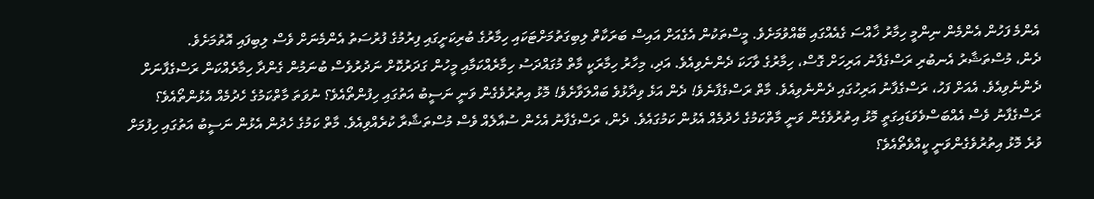އެންމެ ފަހުން އެންމެން ނިންމީ ހިމާރު ޚާއްސަ ގެއެއްގައި ބޭއްވުމަށެވެ. މީސްތަކުން އެގެއަށް އައިސް ބަރަކާތް ލިބިގަތުމަށްޓަކައި ހިމާރުގެ ބުރިކަށީގައި ފިރުމުގެ ފުރުސަތު އެންމެނަށް ވެސް ލިބިފައި އޮތުމަށެވެ.
ދެން، މުސްތަޝާރު އެނބުރި ރަސްގެފާނު އަރިހަށް ގޮސް، ހިމާރުގެ ވާހަކަ ދެންނެވިއެވެ. އަދި، މިހާރު ހިމާރަކީ މާތް މުގައްދަސު ހިމާރެއްކަމާއި މީހުން ގަދަރުކޮށް ނަދުރުވެސް ބުނަމުން ގެންދާ ހިމާރެއްކަން ރަސްގެފާނަށް ދެންނެވިއެވެ. އެއަށް ފަހު، ރަސްގެފާނު އަރިހުގައި ދެންނެވިއެވެ. މާތް ރަސްގެފާނެވެ! ދެން އަޅެ ވިދާޅުވެ ބައްލަވާށެވެ! މޮޅު އިތުރުވެގެން ވަނީ ނަސީބު އަތުގައި ހިފުންތޯއެވެ؟ ނުވަތަ މާތްކަމުގެ ހެދުމެއް އެޅުންތޯއެވެ؟
ރަސްގެފާނު ވެސް އެއްބަސްވެވަޑައިގަތީ މޮޅު އިތުރުވެގެން ވަނީ މާތްކަމުގެ ހެދުމެއް އެޅުން ކަމުގައެވެ. ދެން، ރަސްގެފާނު އެހެން ސުއާލެއް ވެސް މުސްތަޝާރާ ކުރެއްވިއެވެ. މާތް ކަމުގެ ހެދުން އެޅުން ނަސީބު އަތުގައި ހިފުމަށް ވުރެ މޮޅު އިތުރުވެގެންވަނީ ކީއްވެތޯއެވެ؟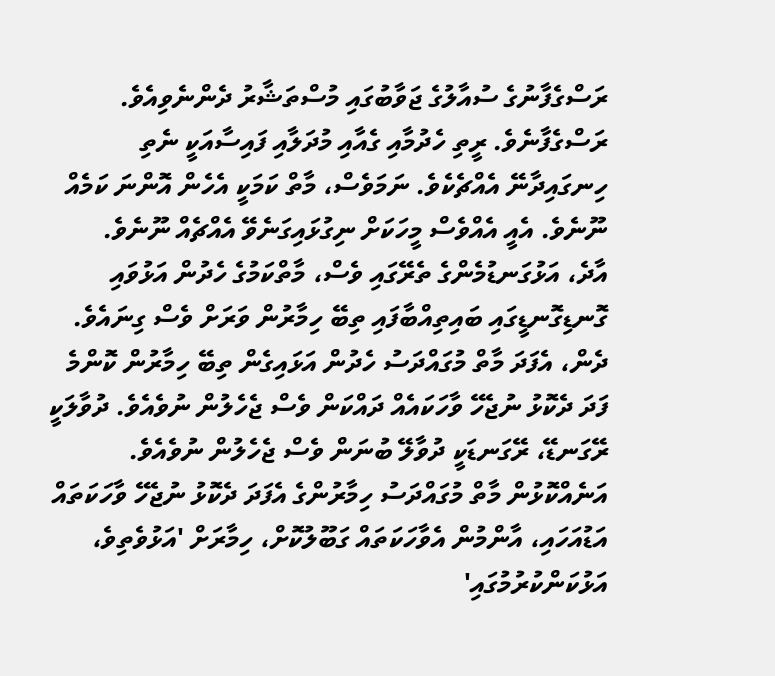ރަސްގެފާނުގެ ސުއާލުގެ ޖަވާބުގައި މުސްތަޝާރު ދެންނެވިއެވެ. ރަސްގެފާނެވެ. ރީތި ހެދުމާއި ގެއާއި މުދަލާއި ފައިސާއަކީ ނެތި ހިނގައިދާނޭ އެއްޗެކެވެ. ނަމަވެސް، މާތް ކަމަކީ އެހެން އޮންނަ ކަމެއް ނޫނެވެ. އެއީ އެއްވެސް މީހަކަށް ނިގުޅައިގަނެވޭ އެއްޗެއް ނޫނެވެ.
އާދެ، އަޅުގަނޑުމެންގެ ތެރޭގައި ވެސް، މާތްކަމުގެ ހެދުން އަޅުވައި ގޮނޑިގޮނޑީގައި ބައިތިއްބާފައި ތިބޭ ހިމާރުން ވަރަށް ވެސް ގިނައެވެ. ދެން، އެފަދަ މާތް މުގައްދަސު ހެދުން އަޅައިގެން ތިބޭ ހިމާރުން ކޮންމެ ފަދަ ދެކޮޅު ނުޖެހޭ ވާހަކައެއް ދައްކަން ވެސް ޖެހެލުން ނުވެއެވެ. ދުވާލަކީ ރޭގަނޑޭ، ރޭގަނޑަކީ ދުވާލޭ ބުނަން ވެސް ޖެހެލުން ނުވެއެވެ. އަނެއްކޮޅުން މާތް މުގައްދަސު ހިމާރުންގެ އެފަދަ ދެކޮޅު ނުޖެހޭ ވާހަކަތައް އަޑުއަހައި، އާންމުން އެވާހަކަތައް ގަބޫލުކޮށް، ހިމާރަށް 'އަޅުވެތިވެ، އަޅުކަންކުރުމުގައި'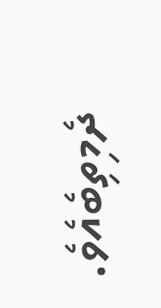ދެމިތިބެއެވެ.